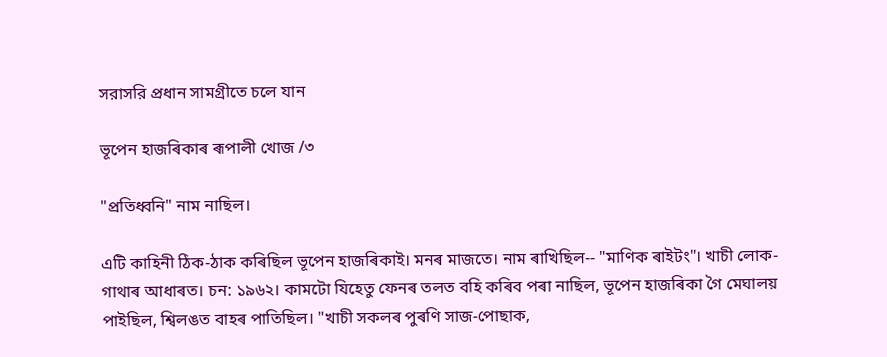সরাসরি প্রধান সামগ্রীতে চলে যান

ভূপেন হাজৰিকাৰ ৰূপালী খোজ /৩

"প্ৰতিধ্বনি" নাম নাছিল।

এটি কাহিনী ঠিক-ঠাক কৰিছিল ভূপেন হাজৰিকাই। মনৰ মাজতে। নাম ৰাখিছিল-- "মাণিক ৰাইটং"। খাচী লোক-গাথাৰ আধাৰত। চন: ১৯৬২। কামটো যিহেতু ফেনৰ তলত বহি কৰিব পৰা নাছিল, ভূপেন হাজৰিকা গৈ মেঘালয় পাইছিল, শ্বিলঙত বাহৰ পাতিছিল। "খাচী সকলৰ পুৰণি সাজ-পোছাক,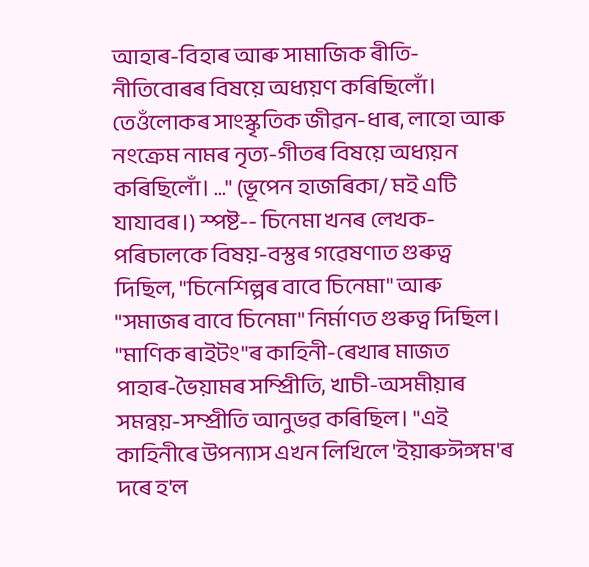আহাৰ-বিহাৰ আৰু সামাজিক ৰীতি-নীতিবোৰৰ বিষয়ে অধ্যয়ণ কৰিছিলোঁ। তেওঁলোকৰ সাংস্কৃতিক জীৱন-ধাৰ, লাহো আৰু নংক্ৰেম নামৰ নৃত্য-গীতৰ বিষয়ে অধ্যয়ন কৰিছিলোঁ। ..." (ভূপেন হাজৰিকা/ মই এটি যাযাবৰ।) স্পষ্ট-- চিনেমা খনৰ লেখক-পৰিচালকে বিষয়-বস্তুৰ গৱেষণাত গুৰুত্ব দিছিল, "চিনেশিল্পৰ বাবে চিনেমা" আৰু "সমাজৰ বাবে চিনেমা" নিৰ্মাণত গুৰুত্ব দিছিল। "মাণিক ৰাইটং"ৰ কাহিনী-ৰেখাৰ মাজত পাহাৰ-ভৈয়ামৰ সম্প্ৰিীতি, খাচী-অসমীয়াৰ সমন্বয়-সম্প্ৰীতি আনুভৱ কৰিছিল। "এই কাহিনীৰে উপন্যাস এখন লিখিলে 'ইয়াৰুঈঙ্গম'ৰ দৰে হ'ল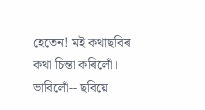হেতেন! মই কথাছবিৰ কথা চিন্তা কৰিলোঁ। ভাবিলোঁ-- ছবিয়ে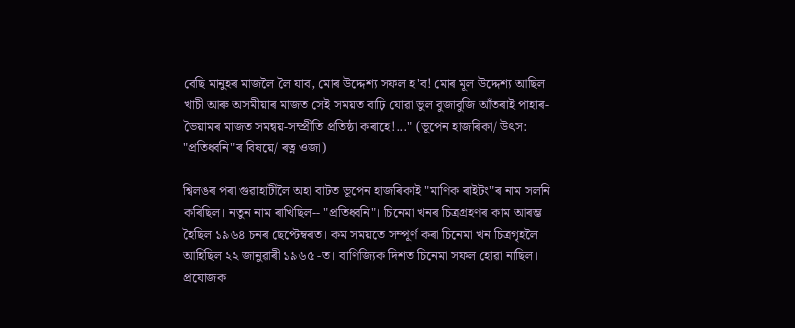বেছি মানুহৰ মাজলৈ লৈ যাব, মোৰ উদ্দেশ্য সফল হ'ব! মোৰ মূল উদ্দেশ্য আছিল খাচী আৰু অসমীয়াৰ মাজত সেই সময়ত বাঢ়ি যোৱা ভুল বুজাবুজি আঁতৰাই পাহাৰ-ভৈয়ামৰ মাজত সমন্বয়-সম্প্ৰীতি প্ৰতিষ্ঠা কৰাহে!..." (ভূপেন হাজৰিকা/ উৎস: "প্ৰতিধ্বনি"ৰ বিষয়ে/ ৰত্ন ওজা)

শ্বিলঙৰ পৰা গুৱাহাটীলৈ অহা বাটত ভূপেন হাজৰিকাই "মাণিক ৰাইটং"ৰ নাম সলনি কৰিছিল। নতুন নাম ৰাখিছিল-- "প্ৰতিধ্বনি"। চিনেমা খনৰ চিত্ৰগ্ৰহণৰ কাম আৰম্ভ হৈছিল ১৯৬৪ চনৰ ছেপ্টেম্বৰত। কম সময়তে সম্পূৰ্ণ কৰা চিনেমা খন চিত্ৰগৃহলৈ আহিছিল ২২ জানুৱাৰী ১৯৬৫ -ত। বাণিজ্যিক দিশত চিনেমা সফল হোৱা নাছিল। প্ৰযোজক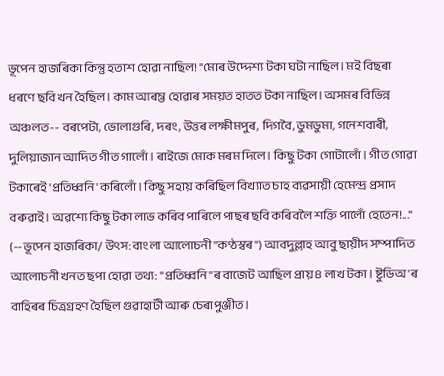ভূপেন হাজৰিকা কিন্তু হতাশ হোৱা নাছিল! "মোৰ উদ্দেশ্য টকা ঘটা নাছিল। মই বিছৰা ধৰণে ছবি খন হৈছিল। কাম আৰম্ভ হোৱাৰ সময়ত হাতত টকা নাছিল। অসমৰ বিভিন্ন অঞ্চলত-- বৰপেটা, ভোলাগুৰি, দৰং, উত্তৰ লক্ষীমপুৰ, দিগবৈ, ডুমডুমা, গনেশবাৰী, দুলিয়াজান আদিত গীত গালোঁ। ৰাইজে মোক মৰম দিলে। কিছু টকা গোটালোঁ। গীত গোৱা টকাৰেই 'প্ৰতিধ্বনি' কৰিলোঁ। কিছু সহায় কৰিছিল বিখ্যাত চাহ ব্যৱসায়ী হেমেন্দ্ৰ প্ৰসাদ বৰুৱাই। অৱশ্যে কিছু টকা লাভ কৰিব পাৰিলে পাছৰ ছবি কৰিবলৈ শক্তি পালোঁ হেতেন!..." (--ভূপেন হাজৰিকা/ উৎস: বাংলা আলোচনী "কণ্ঠস্বৰ") আবদুল্লাহ আবু ছায়ীদ সম্পাদিত আলোচনী খনত ছপা হোৱা তথ্য: "প্ৰতিধ্বনি"ৰ বাজেট আছিল প্ৰায় ৪ লাখ টকা। ষ্টুডিঅ'ৰ বাহিৰৰ চিত্ৰগ্ৰহণ হৈছিল গুৱাহাটী আৰু চেৰাপুঞ্জীত।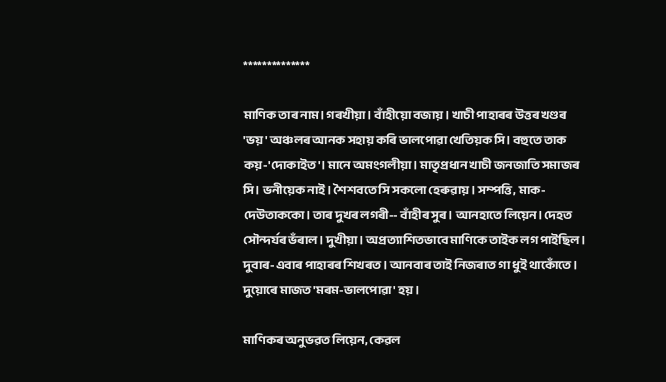**************

মাণিক তাৰ নাম। গৰখীয়া। বাঁহীয়ো বজায়। খাচী পাহাৰৰ উত্তৰ খণ্ডৰ 'ভয়' অঞ্চলৰ আনক সহায় কৰি ভালপোৱা খেতিয়ক সি। বহুতে তাক কয়-'দোকাইত'। মানে অমংগলীয়া। মাতৃপ্রধান খাচী জনজাতি সমাজৰ সি। ভনীয়েক নাই। শৈশবতে সি সকলো হেৰুৱায়। সম্পত্তি, মাক-দেউতাককো। তাৰ দুখৰ লগৰী-- বাঁহীৰ সুৰ। আনহাতে লিয়েন। দেহত সৌন্দৰ্যৰ ভঁৰাল। দুখীয়া। অপ্রত্যাশিতভাবে মাণিকে তাইক লগ পাইছিল। দুবাৰ-এবাৰ পাহাৰৰ শিখৰত। আনবাৰ তাই নিজৰাত গা ধুই থাকোঁতে। দুয়োৰে মাজত 'মৰম-ভালপোৱা' হয়।

মাণিকৰ অনুভৱত লিয়েন, কেৱল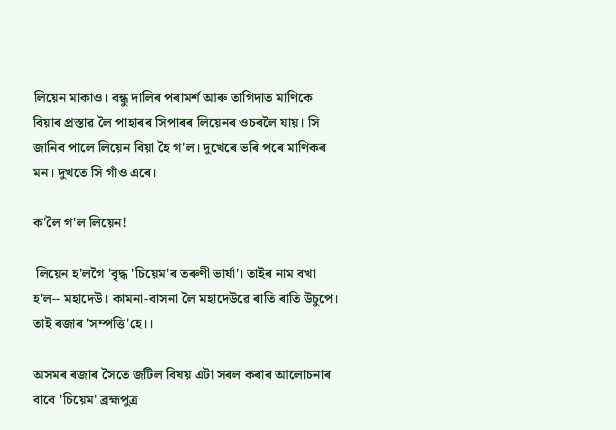লিয়েন মাকাও। বন্ধু দালিৰ পৰামৰ্শ আৰু তাগিদাত মাণিকে বিয়াৰ প্ৰস্তাৱ লৈ পাহাৰৰ সিপাৰৰ লিয়েনৰ ওচৰলৈ যায়। সি জানিব পালে লিয়েন বিয়া হৈ গ'ল। দুখেৰে ভৰি পৰে মাণিকৰ মন। দুখতে সি গাঁও এৰে।

ক'লৈ গ'ল লিয়েন!

 লিয়েন হ'লগৈ 'বৃদ্ধ 'চিয়েম'ৰ তৰুণী ভাৰ্যা'। তাইৰ নাম বখা হ'ল-- মহাদেউ। কামনা-বাসনা লৈ মহাদেউৱে ৰাতি ৰাতি উচুপে। তাই ৰজাৰ 'সম্পত্তি'হে।।

অসমৰ ৰজাৰ সৈতে জটিল বিষয় এটা সৰল কৰাৰ আলোচনাৰ বাবে 'চিয়েম' ব্রহ্মপুত্র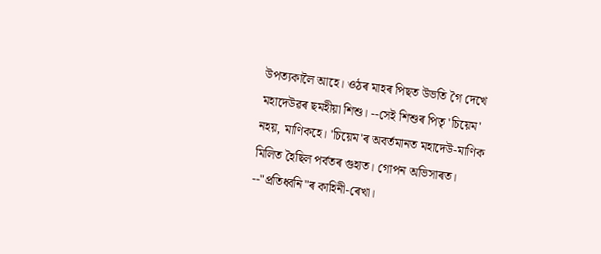উপত্যকালৈ আহে। ওঠৰ মাহৰ পিছত উভতি গৈ দেখে মহাদেউৱৰ ছমহীয়া শিশু। --সেই শিশুৰ পিতৃ 'চিয়েম' নহয়, মাণিকহে। 'চিয়েম'ৰ অবৰ্তমানত মহাদেউ-মাণিক মিলিত হৈছিল পৰ্বতৰ গুহাত। গোপন অভিসাৰত। --"প্ৰতিধ্বনি"ৰ কাহিনী-ৰেখা।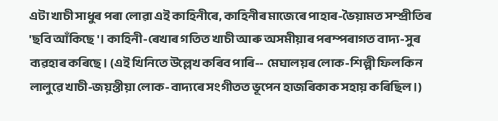এটা খাচী সাধুৰ পৰা লোৱা এই কাহিনীৰে, কাহিনীৰ মাজেৰে পাহাৰ-ভৈয়ামত সম্প্ৰীতিৰ 'ছবি আঁকিছে'। কাহিনী-ৰেখাৰ গতিত খাচী আৰু অসমীয়াৰ পৰম্পৰাগত বাদ্য-সুৰ ব্যৱহাৰ কৰিছে। (এই খিনিতে উল্লেখ কৰিব পাৰি-- মেঘালয়ৰ লোক-শিল্পী ফিলকিন লালুৱে খাচী-জয়ন্তীয়া লোক-বাদ্যৰে সংগীতত ভূপেন হাজৰিকাক সহায় কৰিছিল।)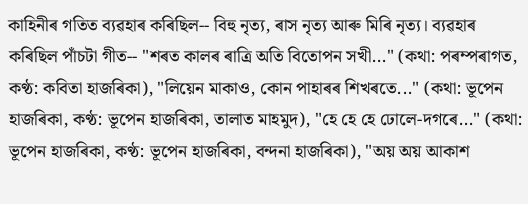কাহিনীৰ গতিত ব্যৱহাৰ কৰিছিল-- বিহু নৃত্য, ৰাস নৃত্য আৰু মিৰি নৃত্য। ব্যৱহাৰ কৰিছিল পাঁচটা গীত-- "শৰত কালৰ ৰাত্ৰি অতি বিতোপন সখী..." (কথা: পৰম্পৰাগত, কণ্ঠ: কবিতা হাজৰিকা), "লিয়েন মাকাও, কোন পাহাৰৰ শিখৰতে..." (কথা: ভূপেন হাজৰিকা, কণ্ঠ: ভূপেন হাজৰিকা, তালাত মাহমুদ), "হে হে হে ঢোলে-দগৰে..." (কথা: ভূপেন হাজৰিকা, কণ্ঠ: ভূপেন হাজৰিকা, বন্দনা হাজৰিকা), "অয় অয় আকাশ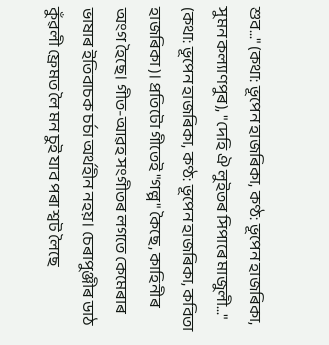শুব..." (কথা: ভূপেন হাজৰিকা, কণ্ঠ: ভূপেন হাজৰিকা, সুমন কল্যাণপুৰ), "দেহি ঐ লুইতৰ সিপাৰে মাজুলী..." (কথা: ভূপেন হাজৰিকা, কণ্ঠ: ভূপেন হাজৰিকা, কবিতা হাজৰিকা)। প্ৰতিটো গীতেই "গল্প" কৈছে, কাহিনীৰ অংগ হৈছে। গীত-আৱহ সংগীতৰ লগতে কেমেৰাৰ ভাষাৰ ইতিবাচক চৰ্চা অৰ্থহীন নহয়। চেৰাপুঞ্জীৰ ডাঠ কুঁৱলী ফ্রেমত লৈ মন চুই যাব পৰা শ্বট লৈছে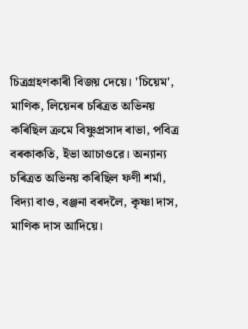চিত্রগ্রহণকাৰী বিজয় দেয়ে। 'চিয়েম', মাণিক, লিয়েনৰ চৰিত্ৰত অভিনয় কৰিছিল ক্রমে বিষ্ণুপ্ৰসাদ ৰাভা, পবিত্র বৰকাকতি, ইভা আচাওরে। অন্যান্য চৰিত্ৰত অভিনয় কৰিছিল ফণী শৰ্মা, বিদ্যা বাও, বঞ্জনা বৰদলৈ, কৃষ্ণা দাস, মাণিক দাস আদিয়ে।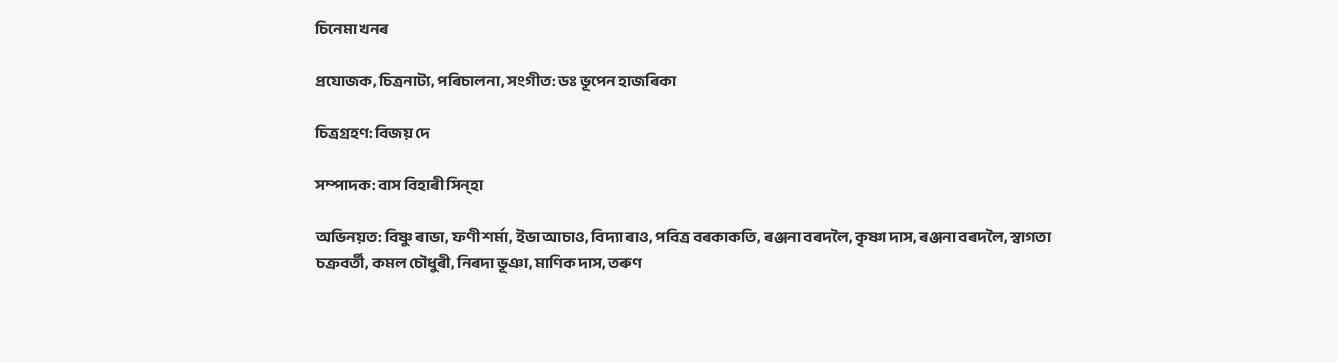চিনেমা খনৰ

প্রযোজক, চিত্ৰনাট্য, পৰিচালনা, সংগীত: ডঃ ভূপেন হাজৰিকা

চিত্রগ্রহণ: বিজয় দে

সম্পাদক: বাস বিহাৰী সিন্‌হা

অভিনয়ত: বিষ্ণু ৰাভা, ফণী শৰ্মা, ইভা আচাও, বিদ্যা ৰাও, পবিত্র বৰকাকতি, ৰঞ্জনা বৰদলৈ, কৃষ্ণা দাস, ৰঞ্জনা বৰদলৈ, স্বাগতা চক্রবর্তী, কমল চৌধুৰী, নিৰদা ভূঞা, মাণিক দাস, তৰুণ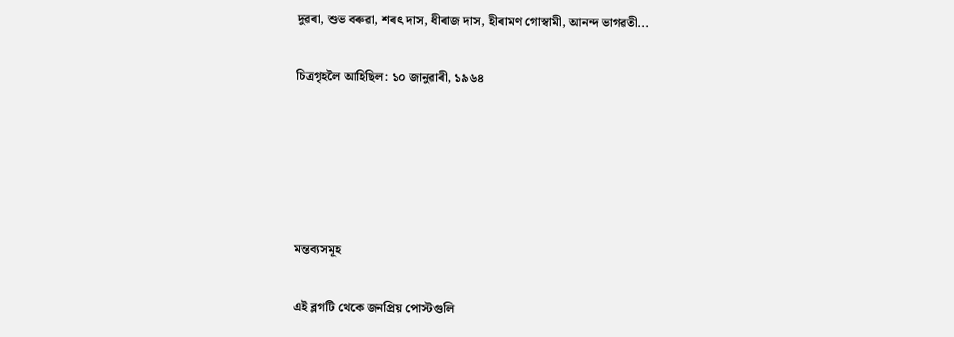দুৱৰা, শুভ বৰুৱা, শৰৎ দাস, ধীৰাজ দাস, হীৰামণ গোস্বামী, আনন্দ ভাগৱতী...

চিত্রগৃহলৈ আহিছিল: ১০ জানুৱাৰী, ১৯৬৪





মন্তব্যসমূহ

এই ব্লগটি থেকে জনপ্রিয় পোস্টগুলি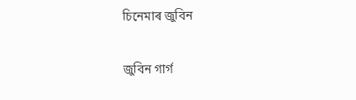চিনেমাৰ জুবিন

জুবিন গাৰ্গ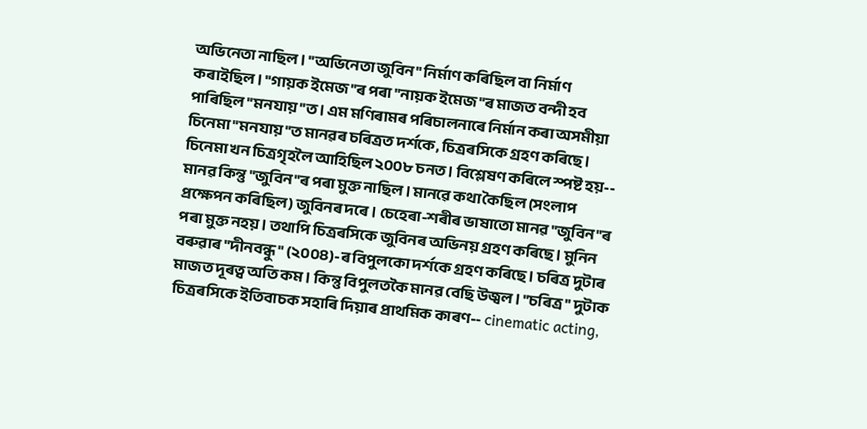অভিনেতা নাছিল। "অভিনেতা জুবিন" নিৰ্মাণ কৰিছিল বা নিৰ্মাণ কৰাইছিল। "গায়ক ইমেজ"ৰ পৰা "নায়ক ইমেজ"ৰ মাজত বন্দী হব পাৰিছিল "মনযায়"ত। এম মণিৰামৰ পৰিচালনাৰে নিৰ্মান কৰা অসমীয়া চিনেমা "মনযায়"ত মানৱৰ চৰিত্ৰত দৰ্শকে, চিত্ৰৰসিকে গ্ৰহণ কৰিছে। চিনেমা খন চিত্ৰগৃহলৈ আহিছিল ২০০৮ চনত। বিশ্লেষণ কৰিলে স্পষ্ট হয়-- মানৱ কিন্তু "জুবিন"ৰ পৰা মুক্ত নাছিল। মানৱে কথা কৈছিল (সংলাপ প্ৰক্ষেপন কৰিছিল) জুবিনৰ দৰে। চেহেৰা-শৰীৰ ভাষাতো মানৱ "জুবিন"ৰ পৰা মুক্ত নহয়। তথাপি চিত্ৰৰসিকে জুবিনৰ অভিনয় গ্ৰহণ কৰিছে। মুনিন বৰুৱাৰ "দীনবন্ধু" (২০০৪)-ৰ বিপুলকো দৰ্শকে গ্ৰহণ কৰিছে। চৰিত্ৰ দুটাৰ মাজত দূৰত্ব অতি কম। কিন্তু বিপুলতকৈ মানৱ বেছি উজ্বল। "চৰিত্ৰ" দুটাক চিত্ৰৰসিকে ইতিবাচক সহাৰি দিয়াৰ প্ৰাথমিক কাৰণ-- cinematic acting,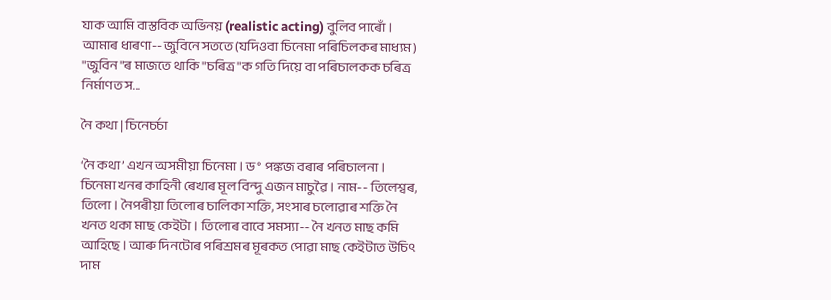যাক আমি বাস্তবিক অভিনয় (realistic acting) বুলিব পাৰোঁ। আমাৰ ধাৰণা-- জুবিনে সততে (যদিওবা চিনেমা পৰিচিলকৰ মাধ্যম) "জুবিন"ৰ মাজতে থাকি "চৰিত্ৰ"ক গতি দিয়ে বা পৰিচালকক চৰিত্ৰ নিৰ্মাণত স...

নৈ কথা | চিনেচৰ্চা

‘নৈ কথা’ এখন অসমীয়া চিনেমা। ড° পঙ্কজ বৰাৰ পৰিচালনা। চিনেমা খনৰ কাহিনী ৰেখাৰ মূল বিন্দু এজন মাচুৱৈ। নাম-- তিলেশ্বৰ, তিলো। নৈপৰীয়া তিলোৰ চালিকা শক্তি, সংসাৰ চলোৱাৰ শক্তি নৈ খনত থকা মাছ কেইটা। তিলোৰ বাবে সমস্যা-- নৈ খনত মাছ কমি আহিছে। আৰু দিনটোৰ পৰিশ্ৰমৰ মূৰকত পোৱা মাছ কেইটাত উচিৎ দাম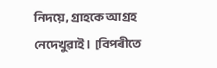নিদয়ে, গ্ৰাহকে আগ্ৰহ নেদেখুৱাই।  [বিপৰীতে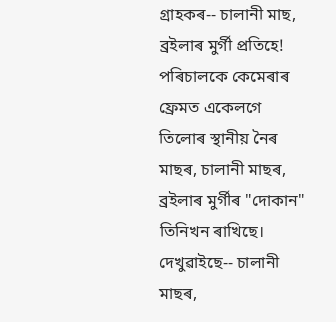গ্ৰাহকৰ-- চালানী মাছ, ব্ৰইলাৰ মুৰ্গী প্ৰতিহে! পৰিচালকে কেমেৰাৰ ফ্ৰেমত একেলগে তিলোৰ স্থানীয় নৈৰ মাছৰ, চালানী মাছৰ, ব্ৰইলাৰ মুৰ্গীৰ "দোকান" তিনিখন ৰাখিছে। দেখুৱাইছে-- চালানী মাছৰ,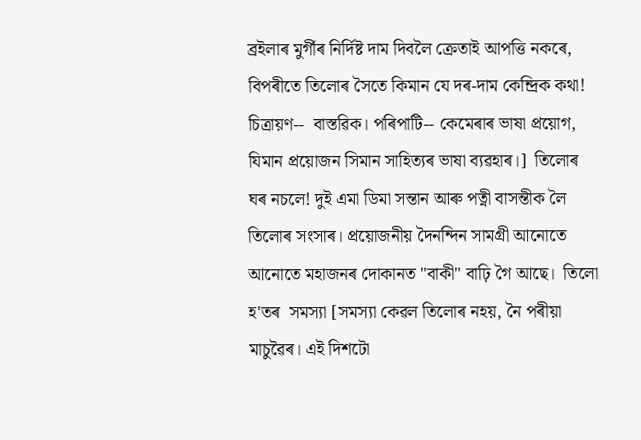ব্ৰইলাৰ মুৰ্গীৰ নিৰ্দিষ্ট দাম দিবলৈ ক্ৰেতাই আপত্তি নকৰে, বিপৰীতে তিলোৰ সৈতে কিমান যে দৰ-দাম কেন্দ্ৰিক কথা! চিত্ৰায়ণ--  বাস্তৱিক। পৰিপাটি-- কেমেৰাৰ ভাষা প্ৰয়োগ, যিমান প্ৰয়োজন সিমান সাহিত্যৰ ভাষা ব্যৱহাৰ।]  তিলোৰ ঘৰ নচলে! দুই এমা ডিমা সন্তান আৰু পত্নী বাসন্তীক লৈ তিলোৰ সংসাৰ। প্ৰয়োজনীয় দৈনন্দিন সামগ্ৰী আনোতে আনোতে মহাজনৰ দোকানত "বাকী" বাঢ়ি গৈ আছে।  তিলো হ'তৰ  সমস্যা [সমস্যা কেৱল তিলোৰ নহয়, নৈ পৰীয়া মাচুৱৈৰ। এই দিশটো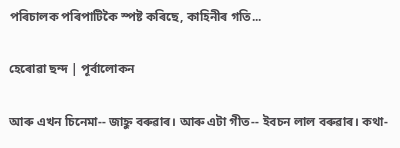পৰিচালক পৰিপাটিকৈ স্পষ্ট কৰিছে, কাহিনীৰ গতি...

হেৰোৱা ছন্দ | পূৰ্বালোকন

আৰু এখন চিনেমা-- জাহ্নু বৰুৱাৰ। আৰু এটা গীত-- ইবচন লাল বৰুৱাৰ। কথা-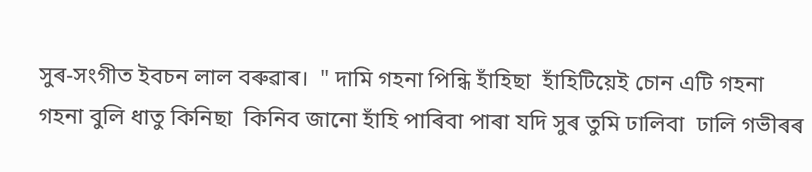সুৰ-সংগীত ইবচন লাল বৰুৱাৰ।  " দামি গহনা পিন্ধি হাঁহিছা  হাঁহিটিয়েই চোন এটি গহনা  গহনা বুলি ধাতু কিনিছা  কিনিব জানো হাঁহি পাৰিবা পাৰা যদি সুৰ তুমি ঢালিবা  ঢালি গভীৰৰ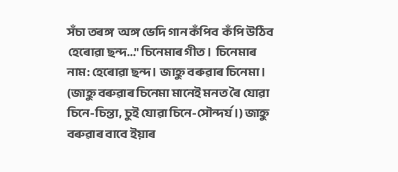সঁচা তৰঙ্গ  অঙ্গ ভেদি গান কঁপিব  কঁপি উঠিব হেৰোৱা ছন্দ..." চিনেমাৰ গীত।  চিনেমাৰ নাম: হেৰোৱা ছন্দ।  জাহ্নু বৰুৱাৰ চিনেমা। (জাহ্নু বৰুৱাৰ চিনেমা মানেই মনত ৰৈ যোৱা চিনে-চিন্তা, চুই যোৱা চিনে-সৌন্দৰ্য।) জাহ্নু বৰুৱাৰ বাবে ইয়াৰ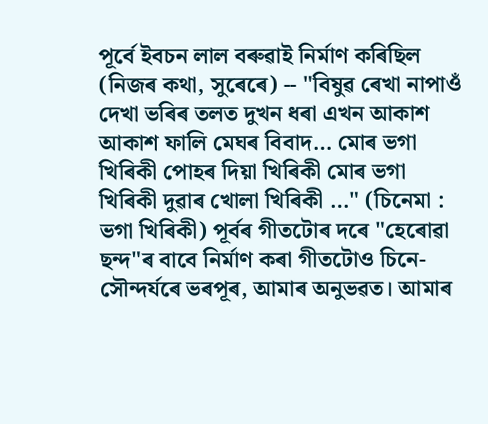পূৰ্বে ইবচন লাল বৰুৱাই নিৰ্মাণ কৰিছিল (নিজৰ কথা, সুৰেৰে) -- "বিষুৱ ৰেখা নাপাওঁ দেখা ভৰিৰ তলত দুখন ধৰা এখন আকাশ আকাশ ফালি মেঘৰ বিবাদ… মোৰ ভগা খিৰিকী পোহৰ দিয়া খিৰিকী মোৰ ভগা খিৰিকী দুৱাৰ খোলা খিৰিকী …" (চিনেমা : ভগা খিৰিকী) পূৰ্বৰ গীতটোৰ দৰে "হেৰোৱা ছন্দ"ৰ বাবে নিৰ্মাণ কৰা গীতটোও চিনে-সৌন্দৰ্যৰে ভৰপূৰ, আমাৰ অনুভৱত। আমাৰ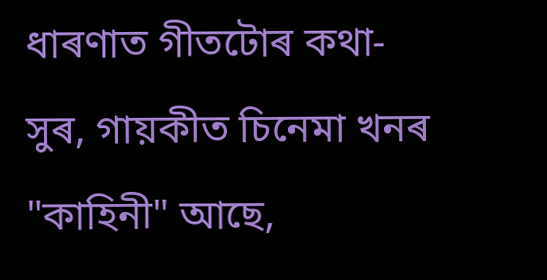ধাৰণাত গীতটোৰ কথা-সুৰ, গায়কীত চিনেমা খনৰ "কাহিনী" আছে,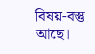বিষয়-বস্তু আছে।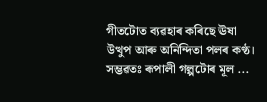গীতটোত ব্যৱহাৰ কৰিছে ঊষা উত্থুপ আৰু অনিন্দিতা পলৰ কণ্ঠ। সম্ভৱতঃ ৰূপালী গল্পটোৰ মূল ...